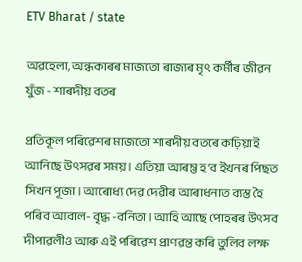ETV Bharat / state

অৱহেলা, অন্ধকাৰৰ মাজতো ৰাজ্যৰ মৃৎ কৰ্মীৰ জীৱন যুঁজ - শাৰদীয় বতৰ

প্ৰতিকূল পৰিৱেশৰ মাজতো শাৰদীয় বতৰে কঢ়িয়াই আনিছে উৎসৱৰ সময়। এতিয়া আৰম্ভ হ‘ব ইখনৰ পিছত সিখন পূজা। আৰোধ্য দেৱ দেৱীৰ আৰাধনাত ব্যস্ত হৈ পৰিব আবাল- বৃদ্ধ -বনিতা। আহি আছে পোহৰৰ উৎসব দীপাৱলীও আৰু এই পৰিৱেশ প্ৰাণৱন্ত কৰি তুলিব লক্ষ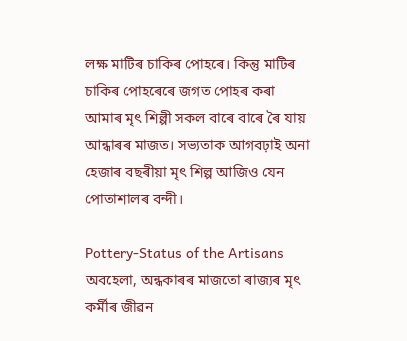লক্ষ মাটিৰ চাকিৰ পোহৰে। কিন্তু মাটিৰ চাকিৰ পোহৰেৰে জগত পোহৰ কৰা আমাৰ মৃৎ শিল্পী সকল বাৰে বাৰে ৰৈ যায় আন্ধাৰৰ মাজত। সভ্যতাক আগবঢ়াই অনা হেজাৰ বছৰীয়া মৃৎ শিল্প আজিও যেন পোতাশালৰ বন্দী।

Pottery-Status of the Artisans
অবহেলা, অন্ধকাৰৰ মাজতো ৰাজ্যৰ মৃৎ কৰ্মীৰ জীৱন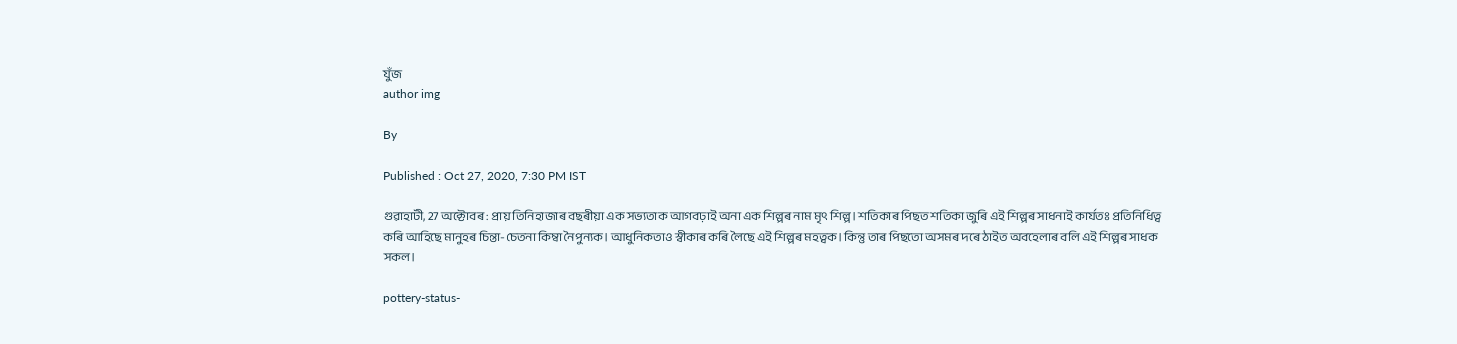যুঁজ
author img

By

Published : Oct 27, 2020, 7:30 PM IST

গুৱাহাটী, 27 অক্টোবৰ : প্ৰায় তিনিহাজাৰ বছৰীয়া এক সভ্যতাক আগবঢ়াই অনা এক শিল্পৰ নাম মৃৎ শিল্প। শতিকাৰ পিছত শতিকা জুৰি এই শিল্পৰ সাধনাই কাৰ্যতঃ প্ৰতিনিধিত্ব কৰি আহিছে মানুহৰ চিন্তা-চেতনা কিম্বা নৈপুন্যক। আধুনিকতাও স্বীকাৰ কৰি লৈছে এই শিল্পৰ মহত্বক। কিন্তু তাৰ পিছতো অসমৰ দৰে ঠাইত অবহেলাৰ বলি এই শিল্পৰ সাধক সকল।

pottery-status-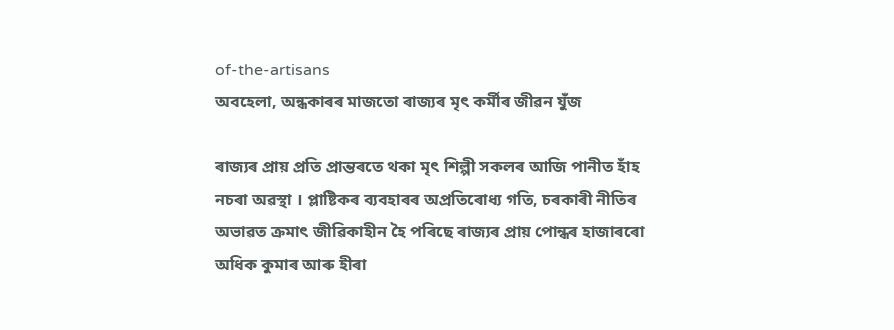of-the-artisans
অবহেলা, অন্ধকাৰৰ মাজতো ৰাজ্যৰ মৃৎ কৰ্মীৰ জীৱন যুঁজ

ৰাজ্যৰ প্ৰায় প্ৰতি প্ৰান্তৰতে থকা মৃৎ শিল্পী সকলৰ আজি পানীত হাঁহ নচৰা অৱস্থা । প্লাষ্টিকৰ ব্যবহাৰৰ অপ্ৰতিৰোধ্য গতি, চৰকাৰী নীতিৰ অভাৱত ক্ৰমাৎ জীৱিকাহীন হৈ পৰিছে ৰাজ্যৰ প্ৰায় পোন্ধৰ হাজাৰৰো অধিক কুমাৰ আৰু হীৰা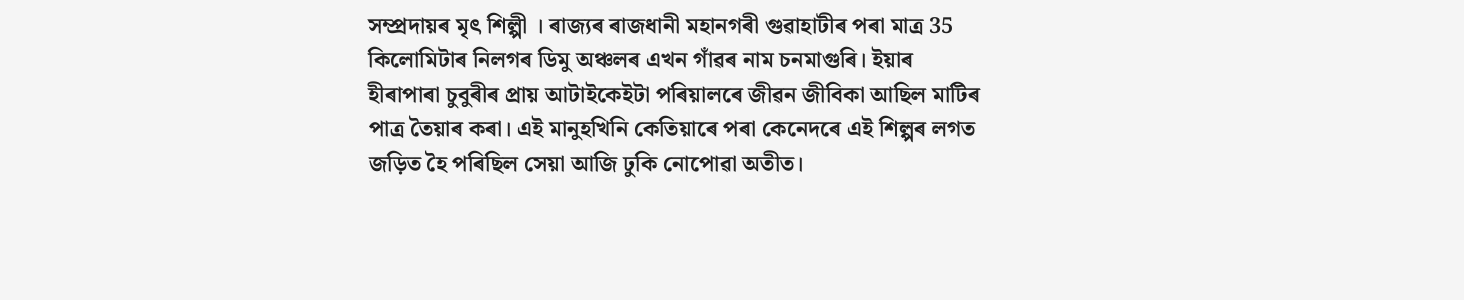সম্প্ৰদায়ৰ মৃৎ শিল্পী । ৰাজ্যৰ ৰাজধানী মহানগৰী গুৱাহাটীৰ পৰা মাত্ৰ 35 কিলোমিটাৰ নিলগৰ ডিমু অঞ্চলৰ এখন গাঁৱৰ নাম চনমাগুৰি। ইয়াৰ হীৰাপাৰা চুবুৰীৰ প্ৰায় আটাইকেইটা পৰিয়ালৰে জীৱন জীবিকা আছিল মাটিৰ পাত্ৰ তৈয়াৰ কৰা। এই মানুহখিনি কেতিয়াৰে পৰা কেনেদৰে এই শিল্পৰ লগত জড়িত হৈ পৰিছিল সেয়া আজি ঢুকি নোপোৱা অতীত।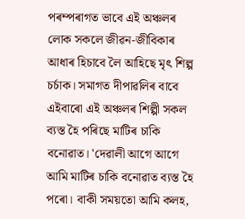পৰম্পৰাগত ভাবে এই অঞ্চলৰ লোক সকলে জীৱন-জীবিকাৰ আধাৰ হিচাবে লৈ আহিছে মৃৎ শিল্প চৰ্চাক। সমাগত দীপাৱলিৰ বাবে এইবাৰো এই অঞ্চলৰ শিল্পী সকল ব্যস্ত হৈ পৰিছে মাটিৰ চাকি বনোৱাত। 'দেৱালী আগে আগে আমি মাটিৰ চাকি বনোৱাত ব্যস্ত হৈ পৰো। বাকী সময়তো আমি কলহ,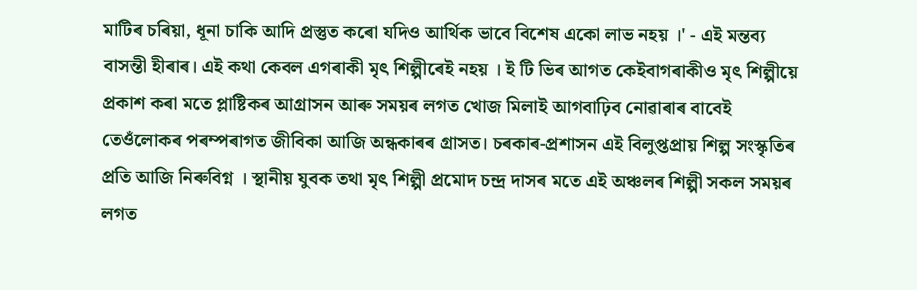মাটিৰ চৰিয়া, ধূনা চাকি আদি প্ৰস্তুত কৰো যদিও আৰ্থিক ভাবে বিশেষ একো লাভ নহয় ।' - এই মন্তব্য বাসন্তী হীৰাৰ। এই কথা কেবল এগৰাকী মৃৎ শিল্পীৰেই নহয় । ই টি ভিৰ আগত কেইবাগৰাকীও মৃৎ শিল্পীয়ে প্ৰকাশ কৰা মতে প্লাষ্টিকৰ আগ্ৰাসন আৰু সময়ৰ লগত খোজ মিলাই আগবাঢ়িব নোৱাৰাৰ বাবেই তেওঁলোকৰ পৰম্পৰাগত জীবিকা আজি অন্ধকাৰৰ গ্ৰাসত। চৰকাৰ-প্ৰশাসন এই বিলুপ্তপ্ৰায় শিল্প সংস্কৃতিৰ প্ৰতি আজি নিৰুবিগ্ন । স্থানীয় যুবক তথা মৃৎ শিল্পী প্ৰমোদ চন্দ্ৰ দাসৰ মতে এই অঞ্চলৰ শিল্পী সকল সময়ৰ লগত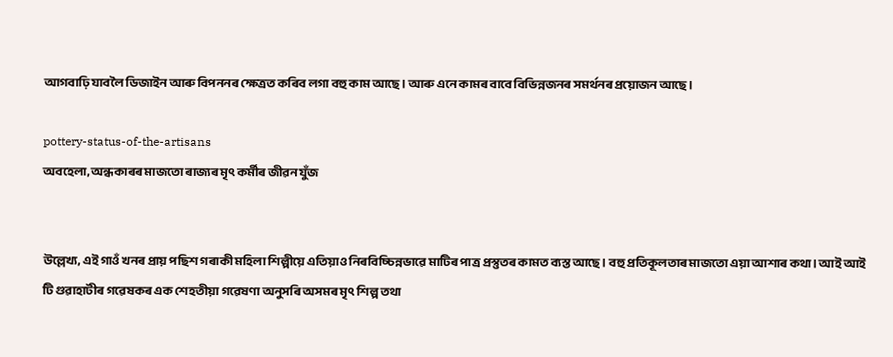আগবাঢ়ি যাবলৈ ডিজাইন আৰু বিপননৰ ক্ষেত্ৰত কৰিব লগা বহু কাম আছে। আৰু এনে কামৰ বাবে বিভিন্নজনৰ সমৰ্থনৰ প্ৰয়োজন আছে।

pottery-status-of-the-artisans
অবহেলা, অন্ধকাৰৰ মাজতো ৰাজ্যৰ মৃৎ কৰ্মীৰ জীৱন যুঁজ


উল্লেখ্য, এই গাওঁ খনৰ প্ৰায় পছিশ গৰাকী মহিলা শিল্পীয়ে এতিয়াও নিৰবিচ্চিন্নভাৱে মাটিৰ পাত্ৰ প্ৰস্তুতৰ কামত ব্যস্ত আছে। বহু প্ৰতিকূলতাৰ মাজতো এয়া আশাৰ কথা। আই আই টি গুৱাহাটীৰ গৱেষকৰ এক শেহতীয়া গৱেষণা অনুসৰি অসমৰ মৃৎ শিল্প তথা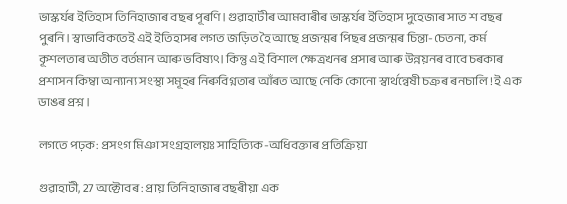ভাস্কৰ্যৰ ইতিহাস তিনিহাজাৰ বছৰ পূৰণি। গুৱাহাটীৰ আমবাৰীৰ ভাস্কৰ্যৰ ইতিহাস দুহেজাৰ সাত শ বছৰ পুৰনি। স্বাভাবিকতেই এই ইতিহাসৰ লগত জড়িত হৈ আছে প্ৰজন্মৰ পিছৰ প্ৰজন্মৰ চিন্তা-চেতনা, কৰ্ম কূশলতাৰ অতীত বৰ্তমান আৰু ভবিষ্যৎ। কিন্তু এই বিশাল ক্ষেত্ৰখনৰ প্ৰসাৰ আৰু উন্নয়নৰ বাবে চৰকাৰ প্ৰশাসন কিম্বা অন্যান্য সংস্থা সমূহৰ নিৰুবিগ্নতাৰ আঁৰত আছে নেকি কোনো স্বাৰ্থন্বেষী চক্ৰৰ ৰনচালি ! ই এক ডাঙৰ প্ৰশ্ন ।

লগতে পঢ়ক: প্ৰসংগ মিঞা সংগ্ৰহালয়ঃ সাহিত্যিক-অধিবক্তাৰ প্ৰতিক্ৰিয়া

গুৱাহাটী, 27 অক্টোবৰ : প্ৰায় তিনিহাজাৰ বছৰীয়া এক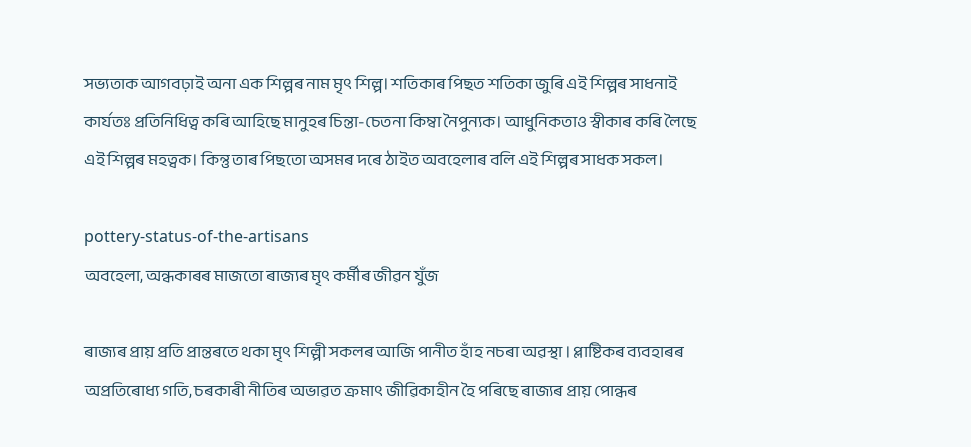সভ্যতাক আগবঢ়াই অনা এক শিল্পৰ নাম মৃৎ শিল্প। শতিকাৰ পিছত শতিকা জুৰি এই শিল্পৰ সাধনাই কাৰ্যতঃ প্ৰতিনিধিত্ব কৰি আহিছে মানুহৰ চিন্তা-চেতনা কিম্বা নৈপুন্যক। আধুনিকতাও স্বীকাৰ কৰি লৈছে এই শিল্পৰ মহত্বক। কিন্তু তাৰ পিছতো অসমৰ দৰে ঠাইত অবহেলাৰ বলি এই শিল্পৰ সাধক সকল।

pottery-status-of-the-artisans
অবহেলা, অন্ধকাৰৰ মাজতো ৰাজ্যৰ মৃৎ কৰ্মীৰ জীৱন যুঁজ

ৰাজ্যৰ প্ৰায় প্ৰতি প্ৰান্তৰতে থকা মৃৎ শিল্পী সকলৰ আজি পানীত হাঁহ নচৰা অৱস্থা । প্লাষ্টিকৰ ব্যবহাৰৰ অপ্ৰতিৰোধ্য গতি, চৰকাৰী নীতিৰ অভাৱত ক্ৰমাৎ জীৱিকাহীন হৈ পৰিছে ৰাজ্যৰ প্ৰায় পোন্ধৰ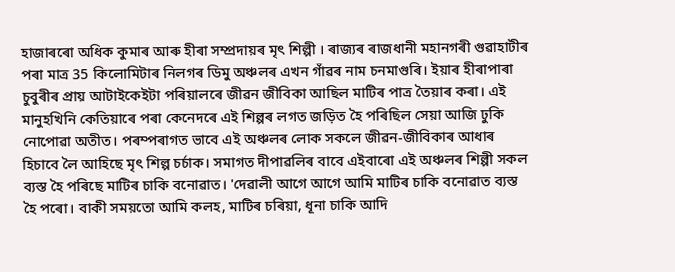হাজাৰৰো অধিক কুমাৰ আৰু হীৰা সম্প্ৰদায়ৰ মৃৎ শিল্পী । ৰাজ্যৰ ৰাজধানী মহানগৰী গুৱাহাটীৰ পৰা মাত্ৰ 35 কিলোমিটাৰ নিলগৰ ডিমু অঞ্চলৰ এখন গাঁৱৰ নাম চনমাগুৰি। ইয়াৰ হীৰাপাৰা চুবুৰীৰ প্ৰায় আটাইকেইটা পৰিয়ালৰে জীৱন জীবিকা আছিল মাটিৰ পাত্ৰ তৈয়াৰ কৰা। এই মানুহখিনি কেতিয়াৰে পৰা কেনেদৰে এই শিল্পৰ লগত জড়িত হৈ পৰিছিল সেয়া আজি ঢুকি নোপোৱা অতীত। পৰম্পৰাগত ভাবে এই অঞ্চলৰ লোক সকলে জীৱন-জীবিকাৰ আধাৰ হিচাবে লৈ আহিছে মৃৎ শিল্প চৰ্চাক। সমাগত দীপাৱলিৰ বাবে এইবাৰো এই অঞ্চলৰ শিল্পী সকল ব্যস্ত হৈ পৰিছে মাটিৰ চাকি বনোৱাত। 'দেৱালী আগে আগে আমি মাটিৰ চাকি বনোৱাত ব্যস্ত হৈ পৰো। বাকী সময়তো আমি কলহ, মাটিৰ চৰিয়া, ধূনা চাকি আদি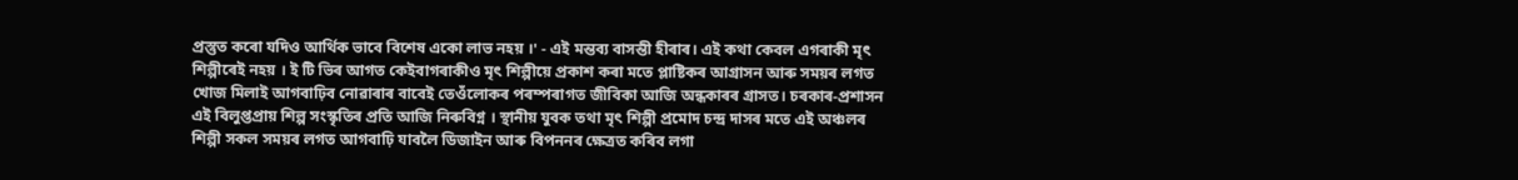প্ৰস্তুত কৰো যদিও আৰ্থিক ভাবে বিশেষ একো লাভ নহয় ।' - এই মন্তব্য বাসন্তী হীৰাৰ। এই কথা কেবল এগৰাকী মৃৎ শিল্পীৰেই নহয় । ই টি ভিৰ আগত কেইবাগৰাকীও মৃৎ শিল্পীয়ে প্ৰকাশ কৰা মতে প্লাষ্টিকৰ আগ্ৰাসন আৰু সময়ৰ লগত খোজ মিলাই আগবাঢ়িব নোৱাৰাৰ বাবেই তেওঁলোকৰ পৰম্পৰাগত জীবিকা আজি অন্ধকাৰৰ গ্ৰাসত। চৰকাৰ-প্ৰশাসন এই বিলুপ্তপ্ৰায় শিল্প সংস্কৃতিৰ প্ৰতি আজি নিৰুবিগ্ন । স্থানীয় যুবক তথা মৃৎ শিল্পী প্ৰমোদ চন্দ্ৰ দাসৰ মতে এই অঞ্চলৰ শিল্পী সকল সময়ৰ লগত আগবাঢ়ি যাবলৈ ডিজাইন আৰু বিপননৰ ক্ষেত্ৰত কৰিব লগা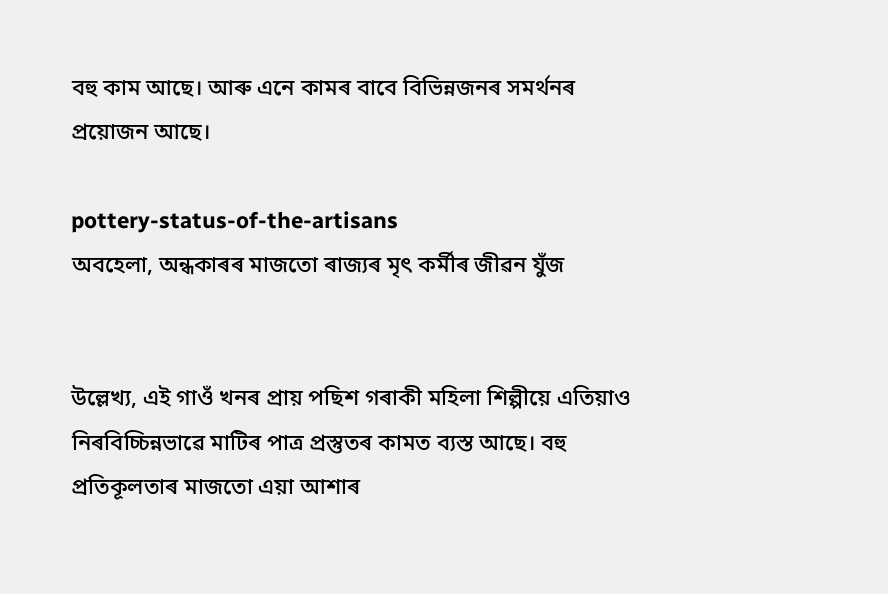বহু কাম আছে। আৰু এনে কামৰ বাবে বিভিন্নজনৰ সমৰ্থনৰ প্ৰয়োজন আছে।

pottery-status-of-the-artisans
অবহেলা, অন্ধকাৰৰ মাজতো ৰাজ্যৰ মৃৎ কৰ্মীৰ জীৱন যুঁজ


উল্লেখ্য, এই গাওঁ খনৰ প্ৰায় পছিশ গৰাকী মহিলা শিল্পীয়ে এতিয়াও নিৰবিচ্চিন্নভাৱে মাটিৰ পাত্ৰ প্ৰস্তুতৰ কামত ব্যস্ত আছে। বহু প্ৰতিকূলতাৰ মাজতো এয়া আশাৰ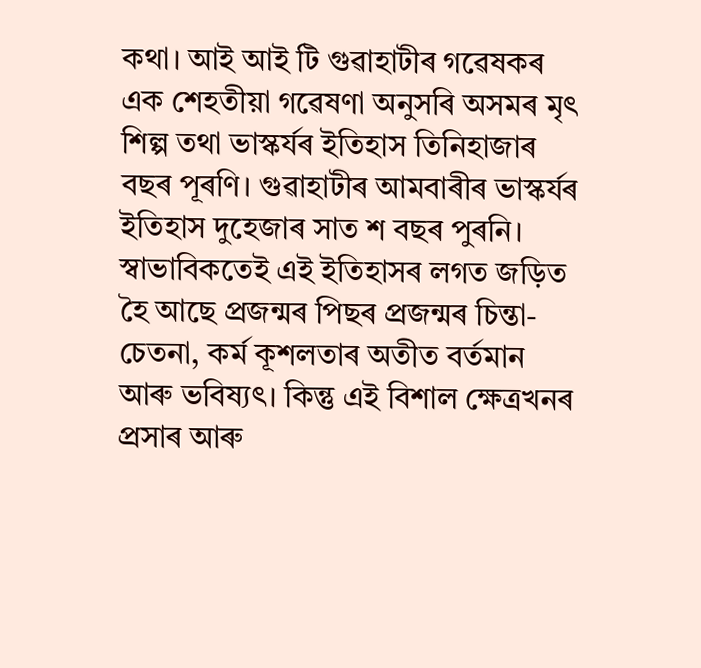কথা। আই আই টি গুৱাহাটীৰ গৱেষকৰ এক শেহতীয়া গৱেষণা অনুসৰি অসমৰ মৃৎ শিল্প তথা ভাস্কৰ্যৰ ইতিহাস তিনিহাজাৰ বছৰ পূৰণি। গুৱাহাটীৰ আমবাৰীৰ ভাস্কৰ্যৰ ইতিহাস দুহেজাৰ সাত শ বছৰ পুৰনি। স্বাভাবিকতেই এই ইতিহাসৰ লগত জড়িত হৈ আছে প্ৰজন্মৰ পিছৰ প্ৰজন্মৰ চিন্তা-চেতনা, কৰ্ম কূশলতাৰ অতীত বৰ্তমান আৰু ভবিষ্যৎ। কিন্তু এই বিশাল ক্ষেত্ৰখনৰ প্ৰসাৰ আৰু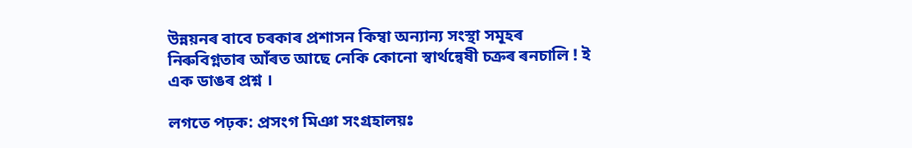উন্নয়নৰ বাবে চৰকাৰ প্ৰশাসন কিম্বা অন্যান্য সংস্থা সমূহৰ নিৰুবিগ্নতাৰ আঁৰত আছে নেকি কোনো স্বাৰ্থন্বেষী চক্ৰৰ ৰনচালি ! ই এক ডাঙৰ প্ৰশ্ন ।

লগতে পঢ়ক: প্ৰসংগ মিঞা সংগ্ৰহালয়ঃ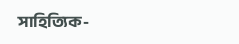সাহিত্যিক-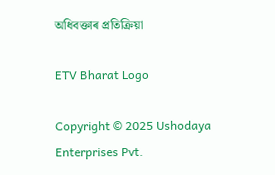অধিবক্তাৰ প্ৰতিক্ৰিয়া

ETV Bharat Logo

Copyright © 2025 Ushodaya Enterprises Pvt.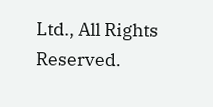Ltd., All Rights Reserved.